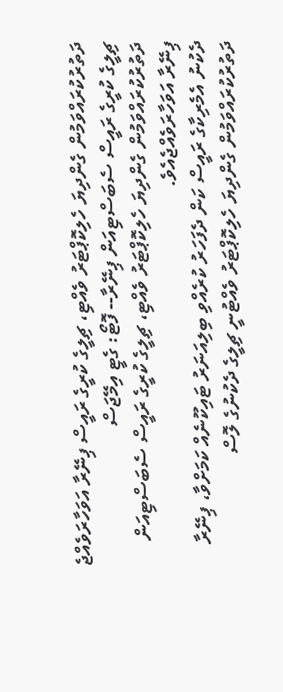ދަތުރުކުރައްވަމުން ގެންދިޔަ ހެލިކޮޕްޓަރު ވެއްޓި، ޗިލީގެ ކުރީގެ ރައީސް ޕިނޭރާ އަވަހާރަވެއްޖެ
ޗިލީގެ ކުރީގެ ރައީސް ސެބަސްޓިއަން ޕިނޭރާ-- ފޮޓޯ: ގެޓީ އިމޭޖަސް
ދަތުރުކުރައްވަމުން ގެންދިޔަ ހެލިކޮޕްޓަރު ވެއްޓި، ޗިލީގެ ކުރީގެ ރައީސް ސެބަސްޓިއަން ޕިނޭރާ އަވަހާރަވެއްޖެއެވެ.
ދެކުނު އެމެރިކާގެ ރައީސް ކަން ދެފަހަރު ކުރެއްވި ބިލިއަނަރު ޓައިކޫނެއް ކަމަށްވާ، ޕިނޭރާ ދަތުރުކުރައްވަމުން ގެންދިޔަ ހެލިކޮޕްޓަރު ވެއްޓުނީ ޗިލީގެ ދެކުނުގެ ލޮސް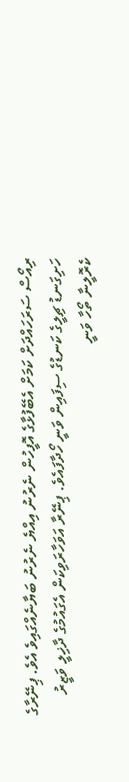ރިއޯސް ސަރަހައްދަށް ކަމަށް އެބޭފުޅާގެ އޮފީހުން ނެރުނު އިއްޔެ ނެރުނު ބަޔާނެއްގައިވެ އެވެ. ޕިނޭރާގެ ހަށިގަނޑު ޗިލީގެ ކަނޑުގެ ސިފައިން ވަނީ ހޯދާފައެވެ. ޕިނޭރާ އަވަހާރަވިކަން އެގައުމުގެ ދާޚިލީ ވަޒީރު ކެރޮލީނާ ތޯހާ ވަނީ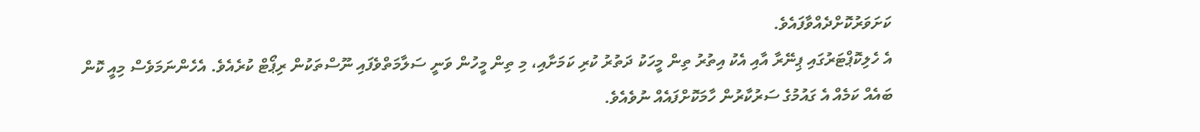ކަށަވަރުކޮށްދެއްވާފައެވެ.
އެ ހެލިކޮޕްޓަރުގައި ޕިނޭރާ އާއި އެކު އިތުރު ތިން މީހަކު ދަތުރު ކުރި ކަމަށާއި، މި ތިން މީހުން ވަނީ ސަލާމަތްވެފައި ނޫސްތަކުން ރިޕޯޓް ކުރެއެވެ. އެހެންނަމަވެސް މިއީ ކޮން ބައެއް ކަމެއް އެ ގައުމުގެ ސަރުކާރުން ހާމަކޮށްފައެއް ނުވެއެވެ.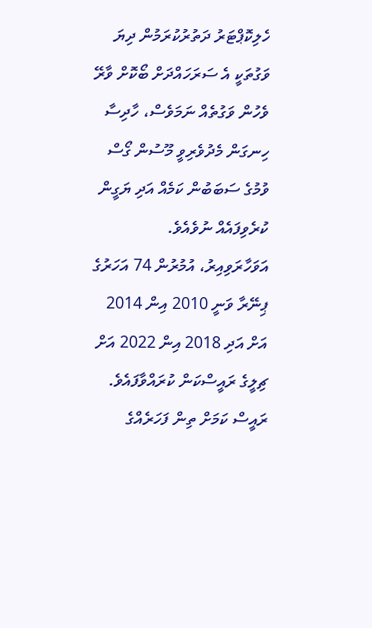ހެލިކޮޕްޓަރު ދަތުރުކުރަމުން ދިޔަ ވަގުތަކީ އެ ސަރަހައްދަށް ބޯކޮށް ވާރޭ ވެހުން ވަގުތެއް ނަމަވެސް، ހާދިސާ ހިނގަން މެދުވެރިވީ މޫސުން ގޯސް ވުމުގެ ސަބަބުން ކަމެއް އަދި ޔަގީން ކުރެވިފައެއް ނުވެއެވެ.
އަވަހާރަވިއިރު، އުމުރުން 74 އަހަރުގެ ޕިނޭރާ ވަނީ 2010 އިން 2014 އަށް އަދި 2018 އިން 2022 އަށް ޗިލީގެ ރައީސްކަން ކުރައްވާފައެވެ.
ރައީސް ކަމަށް ތިން ފަހަރެއްގެ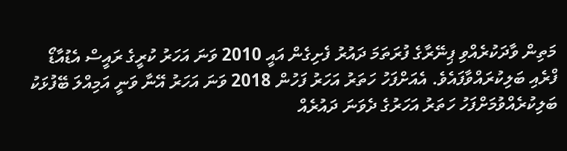މަތިން ވާދަކުރެއްވި ޕިނޭރާގެ ފުރަތަމަ ދައުރު ފެށިގެން އައީ 2010 ވަނަ އަހަރު ކުރީގެ ރައީސް އެޑުއާޑޯ ފްރެއި ބަލިކުރައްވާފައެވެ. އެއަށްފަހު ހަތަރު އަހަރު ފަހުން 2018 ވަނަ އަހަރު އޭނާ ވަނީ އަމިއްލަ ބޭފުޅަކު ބަލިކުރެއްވުމަށްފަހު ހަތަރު އަހަރުގެ ދެވަނަ ދައުރެއް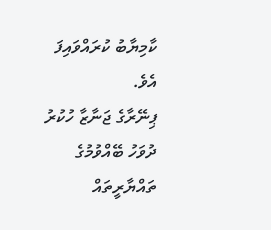ކާމިޔާބު ކުރައްވައިފަ އެވެ.
ޕިނޭރާގެ ޖަނާޒާ ހުކުރު ދުވަހު ބޭއްވުމުގެ ތައްޔާރީތައް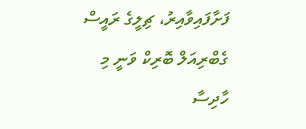ފަށާފައިވާއިރު، ޗިލީގެ ރައީސް ގެބްރިއަލް ބޮރިކް ވަނީ މި ހާދިސާ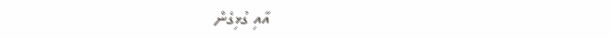އާއި ގުޅިގެން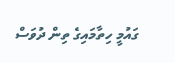ގައުމީ ހިތާމައިގެ ތިން ދުވަސް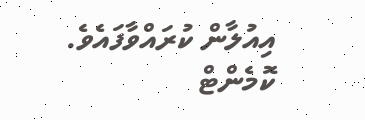އިއުލާން ކުރައްވާފައެވެ.
ކޮމެންޓް